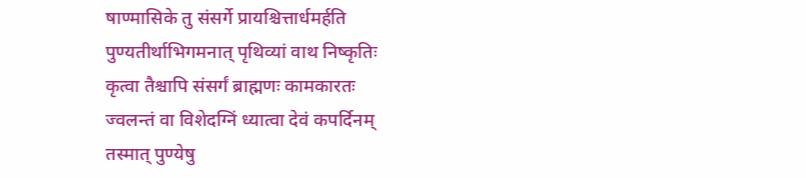षाण्मासिके तु संसर्गे प्रायश्चित्तार्धमर्हति
पुण्यतीर्थाभिगमनात् पृथिव्यां वाथ निष्कृतिः
कृत्वा तैश्चापि संसर्गं ब्राह्मणः कामकारतः
ज्वलन्तं वा विशेदग्निं ध्यात्वा देवं कपर्दिनम्
तस्मात् पुण्येषु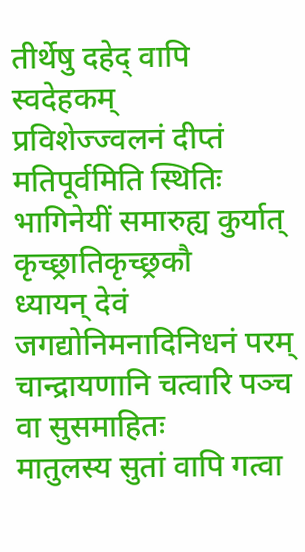तीर्थेषु दहेद् वापि स्वदेहकम्
प्रविशेज्ज्वलनं दीप्तं मतिपूर्वमिति स्थितिः
भागिनेयीं समारुह्य कुर्यात् कृच्छ्रातिकृच्छ्रकौ
ध्यायन् देवं जगद्योनिमनादिनिधनं परम्
चान्द्रायणानि चत्वारि पञ्च वा सुसमाहितः
मातुलस्य सुतां वापि गत्वा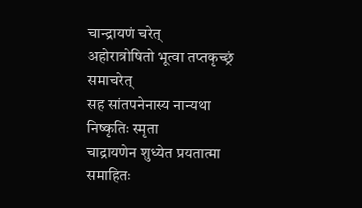चान्द्रायणं चरेत्
अहोरात्रोषितो भूत्वा तप्तकृच्छ्रं समाचरेत्
सह सांतपनेनास्य नान्यथा निष्कृतिः स्मृता
चाद्रायणेन शुध्येत प्रयतात्मा समाहितः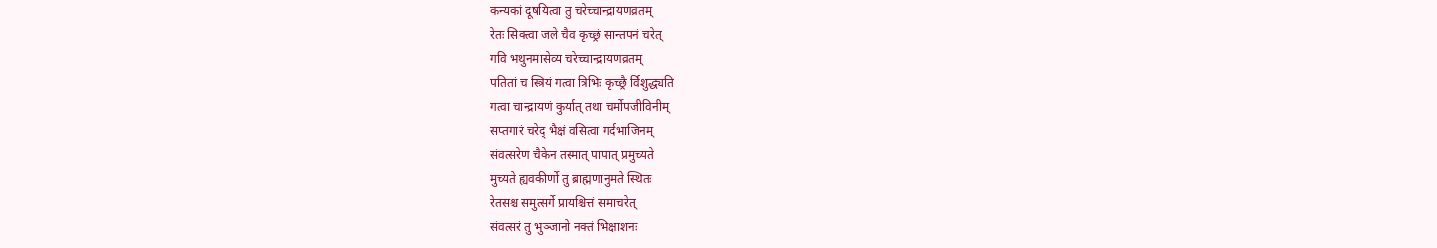कन्यकां दूषयित्वा तु चरेच्चान्द्रायणव्रतम्
रेतः सिक्त्वा जले चैव कृच्छ्रं सान्तपनं चरेत्
गवि भथुनमासेव्य चरेच्चान्द्रायणव्रतम्
पतितां च स्त्रियं गत्वा त्रिभिः कृच्छ्रै र्विशुद्ध्यति
गत्वा चान्द्रायणं कुर्यात् तथा चर्मोपजीविनीम्
सप्तगारं चरेद् भैक्षं वसित्वा गर्दभाजिनम्
संवत्सरेण चैकेन तस्मात् पापात् प्रमुच्यते
मुच्यते ह्यवकीर्णो तु ब्राह्मणानुमते स्थितः
रेतसश्च समुत्सर्गे प्रायश्चित्तं समाचरेत्
संवत्सरं तु भुञ्जानो नक्तं भिक्षाशनः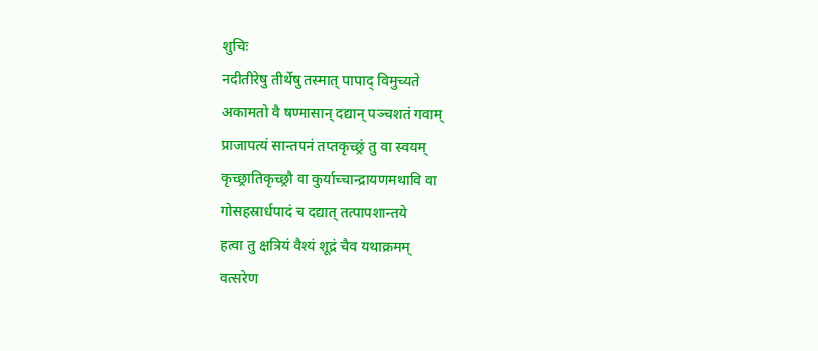शुचिः
नदीतीरेषु तीर्थेषु तस्मात् पापाद् विमुच्यते
अकामतो वै षण्मासान् दद्यान् पञ्चशतं गवाम्
प्राजापत्यं सान्तपनं तप्तकृच्छ्रं तु वा स्वयम्
कृच्छ्रातिकृच्छ्रौ वा कुर्याच्चान्द्रायणमथावि वा
गोसहस्रार्धपादं च दद्यात् तत्पापशान्तये
हत्वा तु क्षत्रियं वैश्यं शूद्रं चैव यथाक्रमम्
वत्सरेण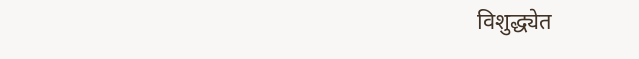विशुद्ध्येत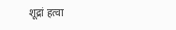शूद्रां हत्वा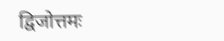द्विजोत्तमः